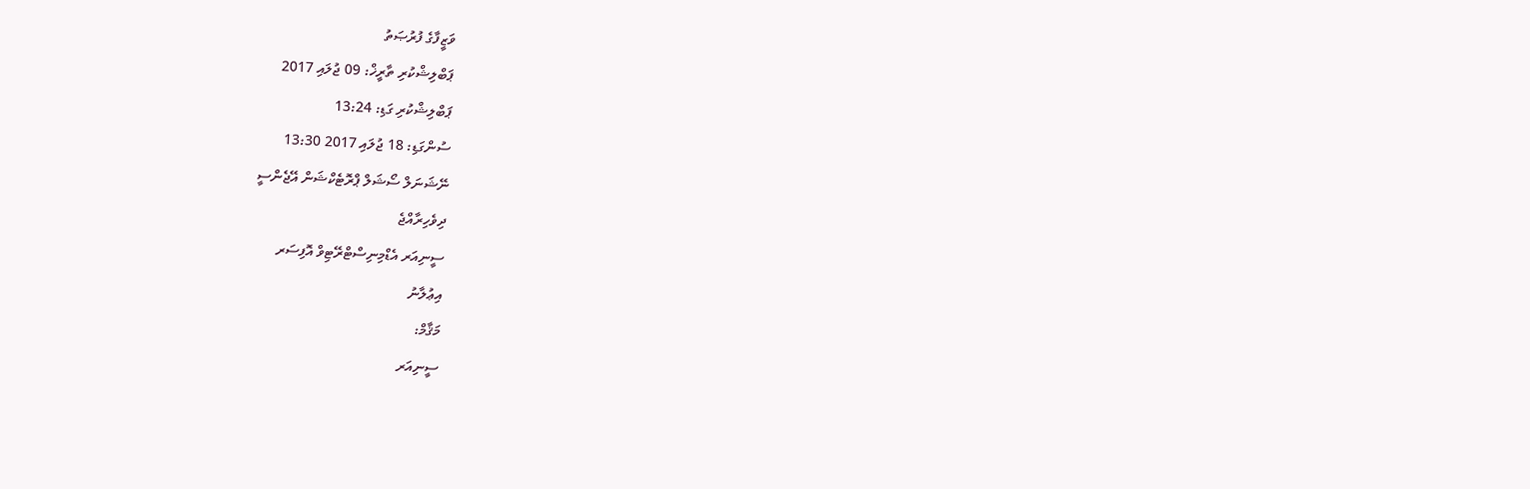ވަޒީފާގެ ފުރުޞަތު
ޕަބްލިޝްކުރި ތާރީޚް: 09 ޖުލައި 2017
ޕަބްލިޝްކުރި ގަޑި: 13:24
ސުންގަޑި: 18 ޖުލައި 2017 13:30
ނޭޝަނަލް ސޯޝަލް ޕްރޮޓެކްޝަން އޭޖެންސީ
ދިވެހިރާއްޖެ
ސީނިއަރ އެޑްމިނިސްޓްރޭޓިވް އޮފިސަރ
އިޢުލާނު
މަޤާމް:
ސީނިއަރ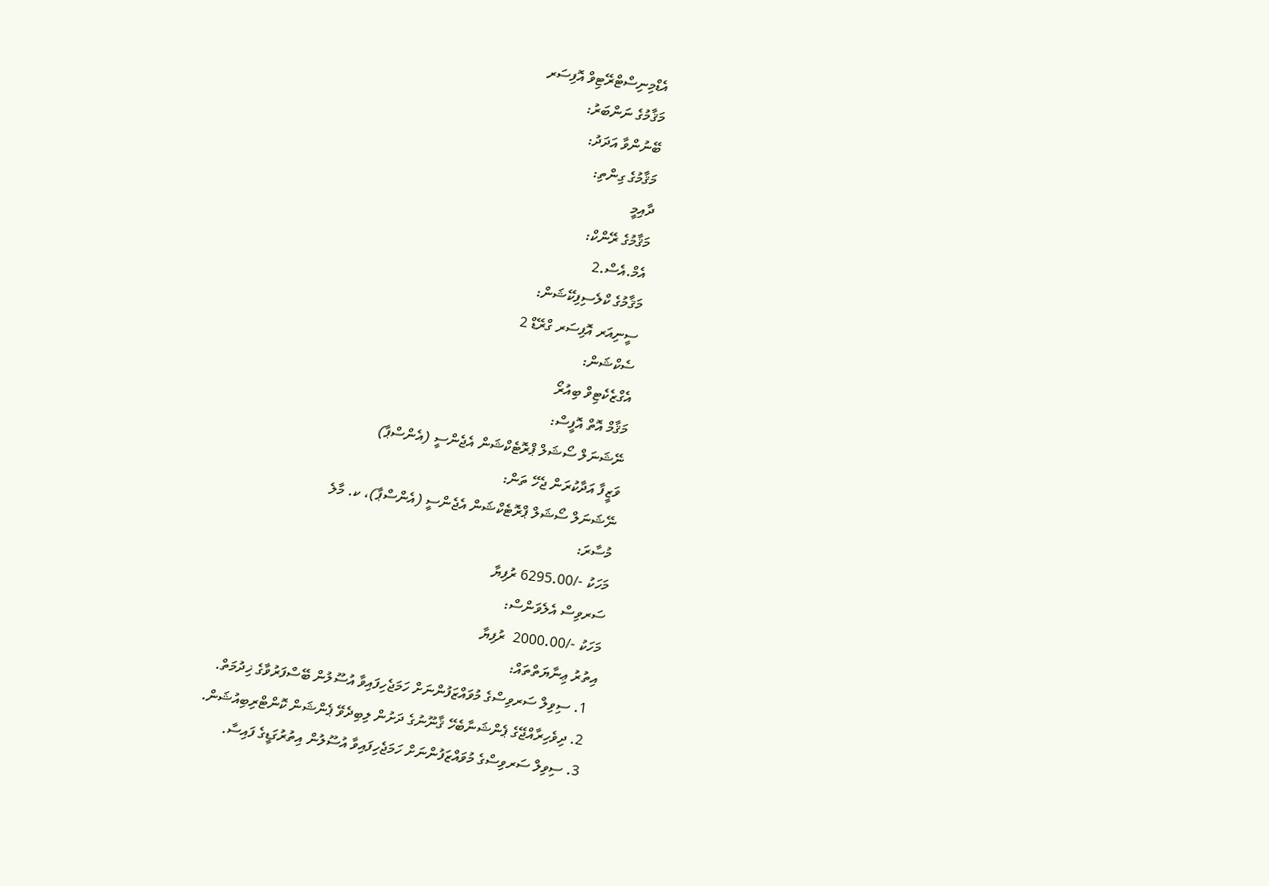އެޑްމިނިސްޓްރޭޓިވް އޮފިސަރ
މަޤާމުގެ ނަންބަރު:
ބޭނުންވާ އަދަދު:
މަޤާމުގެ ގިންތި:
ދާއިމީ
މަޤާމުގެ ރޭންކް:
އެމް.އެސް.2
މަޤާމުގެ ކްލެސިފިކޭޝަން:
ސީނިއަރ އޮފިސަރ ގްރޭޑް 2
ސެކްޝަން:
އެގްޒެކެޓިވް ބިއުރޯ
މަޤާމް އޮތް އޮފީސް:
ނޭޝަނަލް ސޯޝަލް ޕްރޮޓެކްޝަން އެޖެންސީ (އެންސްޕާ)
ވަޒީފާ އަދާކުރަން ޖެހޭ ތަން:
ނޭޝަނަލް ސޯޝަލް ޕްރޮޓެކްޝަން އެޖެންސީ (އެންސްޕާ)، ކ. މާލެ
މުސާރަ:
މަހަކު -/6295.00 ރުފިޔާ
ސަރވިސް އެލެވަންސް:
މަހަކު -/2000.00  ރުފިޔާ
އިތުރު ޢިނާޔަތްތައް:
  1. ސިވިލް ސަރވިސްގެ މުވައްޒަފުންނަށް ހަމަޖެހިފައިވާ އުސޫލުން ބޭސްފަރުވާގެ ޚިދުމަތް.
  2. ދިވެހިރާއްޖޭގެ ޕެންޝަނާބެހޭ ޤާނޫނުގެ ދަށުން ލިބިދެވޭ ޕެންޝަން ކޮންޓްރިބިއުޝަން.
  3. ސިވިލް ސަރވިސްގެ މުވައްޒަފުންނަށް ހަމަޖެހިފައިވާ އުސޫލުން އިތުރުގަޑީގެ ފައިސާ.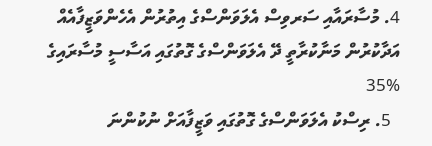4. މުސާރައާއި ސަރވިސް އެލަވަންސްގެ އިތުރުން އެހެންވަޒީފާއެއް އަދާކުރުން މަނާކުރާތީ ދޭ އެލަވަންސްގެ ގޮތުގައި އަސާސީ މުސާރައިގެ %35
  5. ރިސްކު އެލަވަންސްގެ ގޮތުގައި ވަޒީފާއަށް ނުކުންނަ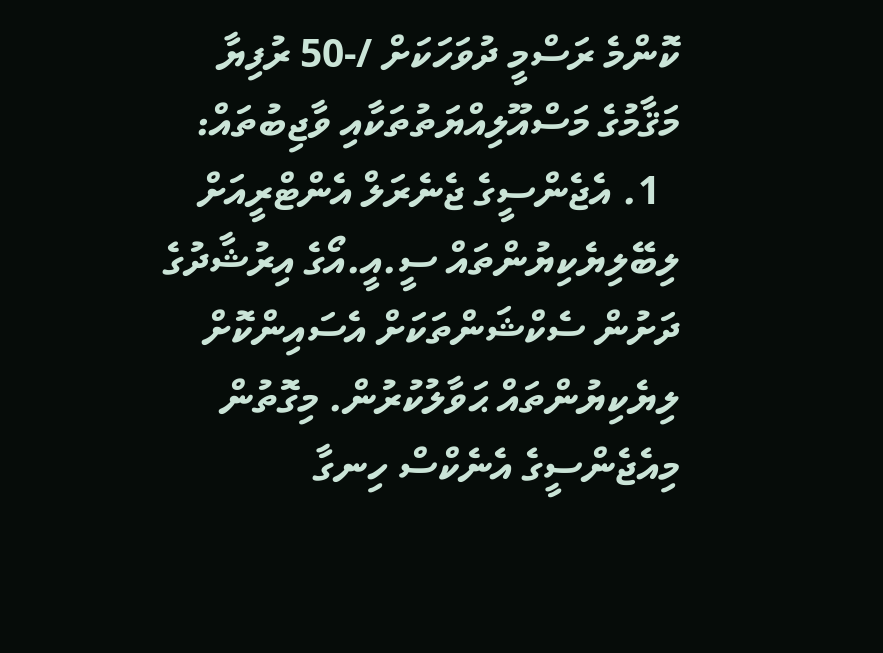ކޮންމެ ރަސްމީ ދުވަހަކަށް /-50 ރުފިޔާ
މަޤާމުގެ މަސްއޫލިއްޔަތުތަކާއި ވާޖިބުތައް:
  1. އެޖެންސީގެ ޖެނެރަލް އެންޓްރީއަށް ލިބޭލިޔެކިޔުންތައް ސީ.އީ.އޯގެ އިރުޝާދުގެ ދަށުން ސެކްޝަންތަކަށް އެސައިންކޮށް ލިޔެކިޔުންތައް ޙަވާލުކުރުން. މިގޮތުން މިއެޖެންސީގެ އެނެކްސް ހިނގާ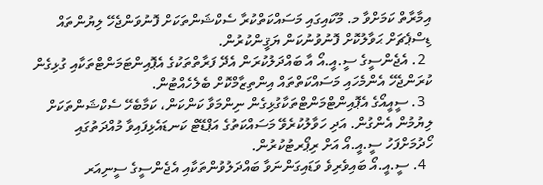އިމާރާތް ކަމަށްވާ މ. މޫކައިގައި މަސައްކަތްކުރާ ސެކްޝަންތަކަށް ފޮނުވަންޖެހޭ ލިޔުންތައް ޑިސްޕެޗަށް ޙަވާލުކޮށް ފޮނުވުނުކަން ޔަޤީންކުރުން.
  2. އެޖެންސީގެ ސީ.އީ.އޯ އާ ބައްދަލުކުރަން އެދޭ ފަރާތްތަކުގެ އެޕޮއިންޓަމަންޓްތަކާއި ގުޅިގެން ކުރަންޖެހޭ އެންމެހައި މަސައްކަތްތައް އިންތިޒާމްކޮށް ބެލެހެއްޓުން.
  3. ސީއީއޯގެ އެޕޮއިންޓްމަންޓްތަކާގުޅިގެން ނިންމަވާ ކަންކަން، ކަމާބެހޭ ސެކްޝަންތަކަށް ލިޔުމުން އެންގުން. އަދި ހަވާލުކުރެވޭ މަސައްކަތުގެ އަޕްޑޭޓް ކަނޑައެޅިފައިވާ މުއްދަތުގައި ހޯދުމަށްފަހު ސީ.އީ.އޯ އަށް ރިޕޯރޓުކުރުން.
  4. ސީ.އީ.އޯ ބައިވެރިވެ ވަޑައިގަންނަވާ ބައްދަލުވުންތަކާއި އެޖެންސީގެ ސީނިއަރ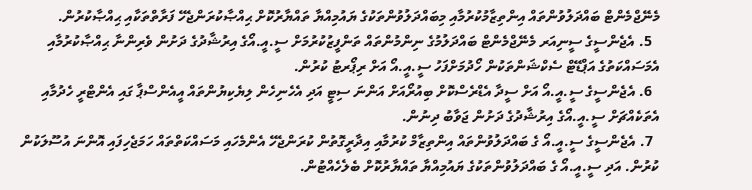މެނޭޖްމެންޓް ބައްދަލުވުންތައް އިންތިޒާމުކުރުމާއި މިބައްދަލުވުންތަކުގެ ޔައުމިއްޔާ ތައްޔާރުކޮށް ޙިއްޞާކުރަންޖެހޭ ފަރާތްތަކާއި ޙިއްޞާކުރުން.
  5. އެޖެންސީގެ ސީނިއަރ މެނޭޖްމެންޓް ބައްދަލުމުގެ ނިންމުންތައް ތަންފީޒުކުރުމަށް ސީ.އީ.އޯގެ އިރުޝާދުގެ ދަށުން ވެރިންނާ ޙިއްޞާކުރުމާއި އެމަސައްކަތުގެ އަޕްޑޭޓް ސެކްޝަންތަކުން ހޯދުމަށްފަހު ސީ.އީ.އޯ އަށް ރިޕޯރޓު ކުރުން.
  6. އެޖެންސީގެ ސީ.އީ.އޯ އަށް ސީދާ އެޑްރެސްކޮށް ބިއުރޯއަށް އަންނަ ސިޓީ އަދި އެހެނިހެން ލިޔެކިޔުންތައް އީއެންސްޕާ ގައި އެންޓްރީ ހެދުމާއި އެތަކެއްޗަށް ސީ.އީ.އޯގެ އިރުޝާދުގެ ދަށުން ޖަވާބު ދިނުން.
  7. އެޖެންސީގެ ސީ.އީ.އޯ ގެ ބައްދަލުވުންތައް އިންތިޒާމް ކުރުމާއި އިދާރީގޮތުން ކުރަންޖެހޭ އެންމެހައި މަސައްކަތްތައް ހަމަޖެހިފައި އޮންނަ އުސޫލަކުން ކުރުން. އަދި ސީ.އީ.އޯ ގެ ބައްދަލުވުންތަކުގެ ޔައުމިއްޔާ ތައްޔާރުކޮށް ބެލެހެއްޓުން.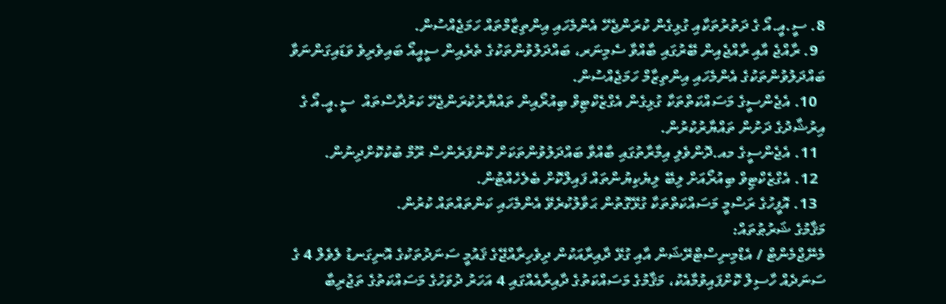8. ސީ.އީ.އޯ ގެ ދަތުރުތަކާއި ގުޅިގެން ކުރަންޖެހޭ އެންމެހައި އިންތިޒާމްތައް ހަމަޖެއްސުން.
  9. ރާއްޖެ އާއި ރާއްޖެއިން ބޭރުގައި ބާއްވާ ސެމިނަރ، ބައްދަލުވުންތަކުގެ ތެރެއިން ސީއީއޯ ބައިވެރިވެ ވަޑައިގަންނަވާ ބައްދަލުވުންތަކުގެ އެންމެހައި އިންތިޒާމް ހަމަޖެއްސުން.
  10. އެޖެންސީގެ މަސައްކަތްތަކާ ގުޅިގެން އެގްޒެކްޓިވް ބިއުރޯއިން ތައްޔާރުކުރަންޖެހޭ ކަރުދާސްތައް  ސީ.އީ.އޯ ގެ އިރުޝާދުގެ ދަށުން ތައްޔާރުކުރުން.
  11. އެޖެންސީގެ މއ.ދޮންވެލި އިމާރާތުގައި ބާއްވާ ބައްދަލުވުންތަކަށް ކޮންފަރެންސް ރޫމް ބުކުކޮށްދިނުން.
  12. އެގްޒެކްޓިވް ބިއުރޯއަށް ލިބޭ ލިޔެކިޔުންތައް ފައިލްކޮށް ބެލެހެއްޓުން.
  13. އޮފީހުގެ ރަސްމީ މަސައްކަތްތަކާ ގުޅޭގޮތުން ޙަވާލުކުރެވޭ އެންމެހައި ކަންތައްތައް ކުރުން.
މަޤާމުގެ ޝަރުޠުތައް:
މެނޭޖްމެންޓް / އެޑްމިނިސްޓްރޭޝަން އާއި ގުޅޭ ދާއިރާއަކުން ދިވެހިރާއްޖޭގެ ޤައުމީ ސަނަދުތަކުގެ އޮނިގަނޑު ލެވެލް 4 ގެ ސަނަދެއް ހާސިލް ކޮށްފައިވުމާއެކު، މަޤާމުގެ މަސައްކަތުގެ ދާއިރާއެއްގައި 4 އަހަރު ދުވަހުގެ މަސައްކަތުގެ ތަޖުރިބާ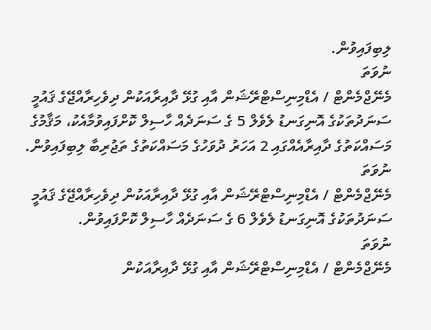ލިބިފައިވުން.
ނުވަތަ
މެނޭޖްމެންޓް / އެޑްމިނިސްޓްރޭޝަން އާއި ގުޅޭ ދާއިރާއަކުން ދިވެހިރާއްޖޭގެ ޤައުމީ ސަނަދުތަކުގެ އޮނިގަނޑު ލެވެލް 5 ގެ ސަނަދެއް ހާސިލް ކޮށްފައިވުމާއެކު، މަޤާމުގެ މަސައްކަތުގެ ދާއިރާއެއްގައި 2 އަހަރު ދުވަހުގެ މަސައްކަތުގެ ތަޖުރިބާ ލިބިފައިވުން.
ނުވަތަ
މެނޭޖްމެންޓް / އެޑްމިނިސްޓްރޭޝަން އާއި ގުޅޭ ދާއިރާއަކުން ދިވެހިރާއްޖޭގެ ޤައުމީ ސަނަދުތަކުގެ އޮނިގަނޑު ލެވެލް 6 ގެ ސަނަދެއް ހާސިލް ކޮށްފައިވުން.
ނުވަތަ
މެނޭޖްމެންޓް / އެޑްމިނިސްޓްރޭޝަން އާއި ގުޅޭ ދާއިރާއަކުން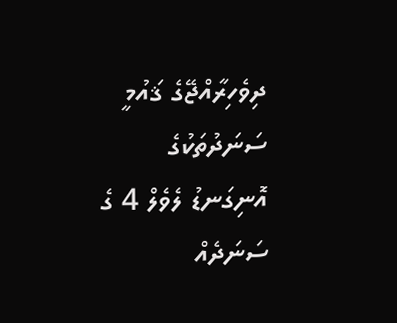ދިވެހިރާއްޖޭގެ ޤައުމީ ސަނަދުތަކުގެ އޮނިގަނޑު ލެވެލް 4 ގެ ސަނަދެއް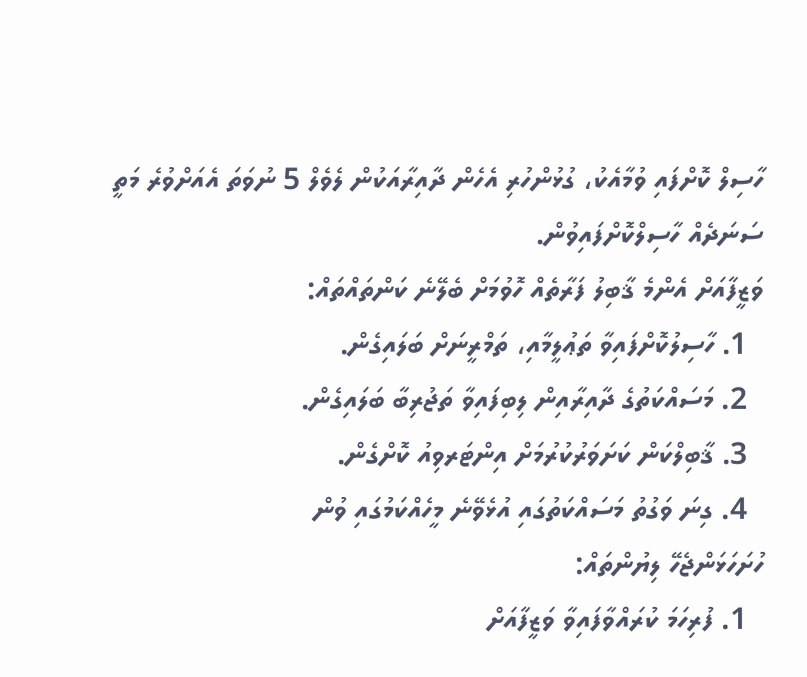ހާސިލް ކޮށްފައި ވުމާއެކު، ގުޅުންހުރި އެހެން ދާއިރާއަކުން ލެވެލް 5 ނުވަތަ އެއަށްވުރެ މަތީ ސަނަދެއް ހާސިލްކޮށްފައިވުން.
ވަޒީފާއަށް އެންމެ ޤާބިލު ފަރާތެއް ހޮވުމަށް ބެލޭނެ ކަންތައްތައް:
  1. ހާސިލުކޮށްފައިވާ ތަޢުލީމާއި، ތަމްރީނަށް ބަލައިގެން.
  2. މަސައްކަތުގެ ދާއިރާއިން ލިބިފައިވާ ތަޖުރިބާ ބަލައިގެން.
  3. ޤާބިލްކަން ކަށަވަރުކުރުމަށް އިންޓަރވިއު ކޮށްގެން.
  4. ގިނަ ވަގުތު މަސައްކަތުގައި އުޅެވޭނެ މީހެއްކަމުގައި ވުން
ހުށަހަޅަންޖެހޭ ލިޔުންތައް:
  1. ފުރިހަމަ ކުރައްވާފައިވާ ވަޒީފާއަށް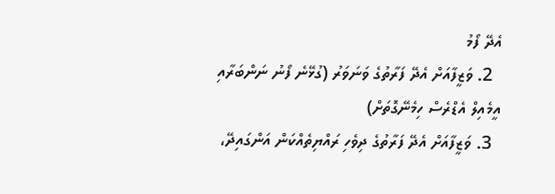އެދޭ ފޯމު
  2. ވަޒީފާއަށް އެދޭ ފަރާތުގެ ވަނަވަރު (ގުޅޭނެ ފޯނު ނަންބަރާއި އީމެއިލް އެޑްރެސް ހިމެނޭގޮތަށް)
  3. ވަޒީފާއަށް އެދޭ ފަރާތުގެ ދިވެހި ރައްޔިތެއްކަން އަންގައިދޭ،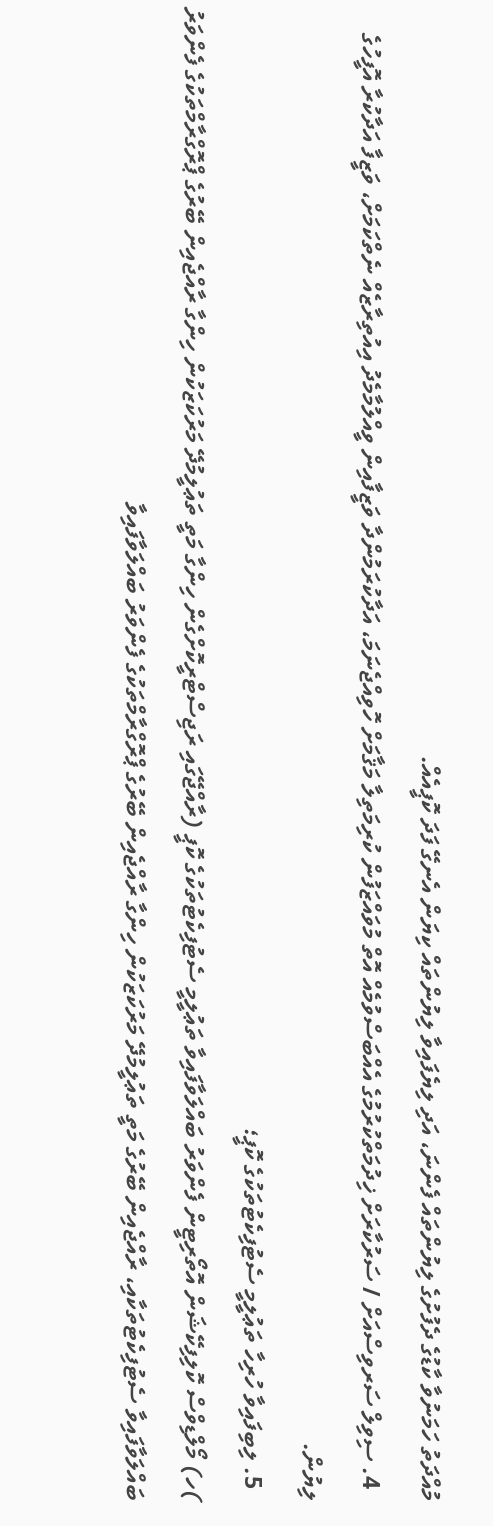މުއްދަތު ހަމަނުވާ ކާޑުގެ ދެފުށުގެ ލިޔުންތައް ފެންނަ، އަދި ލިޔެފައިވާ ލިޔުންތައް ކިޔަން އެނގޭ ފަދަ ކޮޕީއެއް.
  4. ސިވިލް ސަރވިސްއަށް / ސަރުކާރަށް ޚިދުމަތްކުރުމުގެ އެއްބަސްވުމެއް އޮތް މުވައްޒަފުން ކުރިމަތިލާ މަޤާމަށް ހޮވިއްޖެނަމަ، އަދާކުރަމުންދާ ވަޒީފާއިން ވީއްލުމާމެދު އިއުތިރާޒެއް ނެތްކަމަށް، ވަޒީފާ އަދާކުރާ އޮފީހުގެ ލިޔުން.
  5. ލިބިފައިވާ ހުރިހާ ތަޢުލީމީ ސެޓުފިކެޓުތަކުގެ ކޮޕީ؛
)ހ) މޯލްޑިވްސް ކޮލިފިކޭޝަން އޮތޯރިޓީން ފެންވަރު ބައްލަވާފައިވާ ތަޢުލީމީ ސެޓުފިކެޓުތަކުގެ ކޮޕީ (ރާއްޖޭގައި ރަޖިސްޓްރީކޮށްގެން ހިންގާ މަތީ ތަޢުލީމުދޭ މަރުކަޒަކުން ހިންގާ ރާއްޖެއިން ބޭރުގެ ޕްރޮގްރާމްތަކުގެ ފެންވަރު ބައްލަވާފައިވާ ސެޓުފިކެޓުތަކާއި، ރާއްޖެއިން ބޭރުގެ މަތީ ތަޢުލީމުދޭ މަރުކަޒަކުން ހިންގާ ރާއްޖެއިން ބޭރުގެ ޕްރޮގްރާމްތަކުގެ ފެންވަރު ބައްލަވާފައިވާ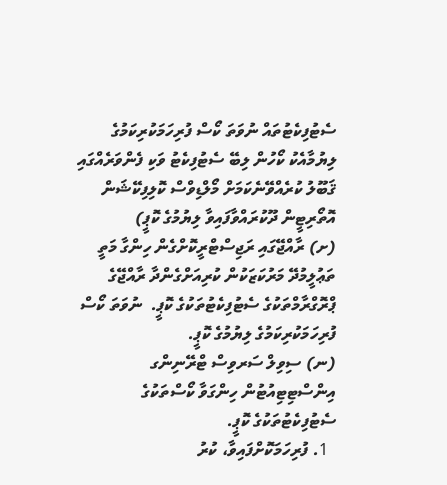ސެޓުފިކެޓުތައް ނުވަތަ ކޯސް ފުރިހަމަކުރިކަމުގެ ލިޔުމާއެކު ކޯހުން ލިބޭ ސެޓުފިކެޓު ވަކި ފެންވަރެއްގައި ޤަބޫލު ކުރެއްވޭނެކަމަށް މޯލްޑިވްސް ކޮލިފިކޭޝަން އޮތޯރިޓީން ދޫކުރައްވާފައިވާ ލިޔުމުގެ ކޮޕީ)
(ށ) ރާއްޖޭގައި ރަޖިސްޓްރީކޮށްގެން ހިންގާ މަތީ ތަޢުލީމުދޭ މަރުކަޒަކުން ކުރިއަށްގެންދާ ރާއްޖޭގެ ޕްރޮގްރާމްތަކުގެ ސެޓުފިކެޓުތަކުގެ ކޮޕީ.  ނުވަތަ ކޯސް ފުރިހަމަކުރިކަމުގެ ލިޔުމުގެ ކޮޕީ.
(ނ) ސިވިލް ސަރވިސް ޓްރޭނިންގ އިންސްޓިޓިއުޓުން ހިންގަވާ ކޯސްތަކުގެ ސެޓުފިކެޓުތަކުގެ ކޮޕީ.
  1. ފުރިހަމަކޮށްފައިވާ، ކުރު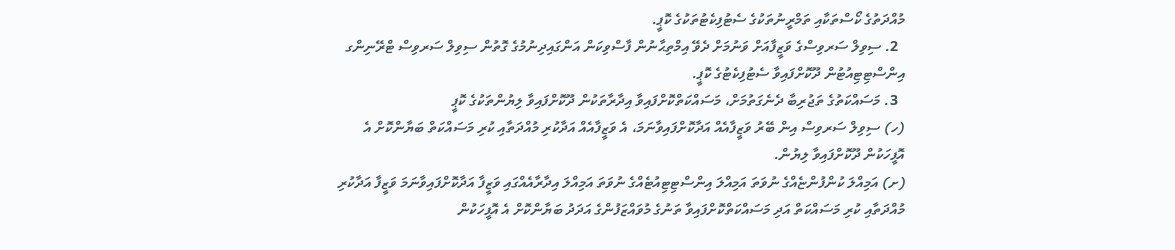މުއްދަތުގެ ކޯސްތަކާއި ތަމްރީނުތަކުގެ ސެޓުފިކެޓުތަކުގެ ކޮޕީ.
  2. ސިވިލް ސަރވިސްގެ ވަޒީފާއަށް ވަނުމަށް ދެވޭ އިމްތިޙާނުން ފާސްވިކަން އަންގައިދިނުމުގެ ގޮތުން ސިވިލް ސަރވިސް ޓްރޭނިންގ އިންސްޓިޓިއުޓުން ދޫކޮށްފައިވާ ސެޓުފިކެޓުގެ ކޮޕީ.
  3. މަސައްކަތުގެ ތަޖުރިބާ ދެނެގަތުމަށް، މަސައްކަތްކޮށްފައިވާ އިދާރާތަކުން ދޫކޮށްފައިވާ ލިޔުންތަކުގެ ކޮޕީ
(ހ) ސިވިލް ސަރވިސް އިން ބޭރު ވަޒީފާއެއް އަދާކޮށްފައިވާނަމަ، އެ ވަޒީފާއެއް އަދާކުރި މުއްދަތާއި ކުރި މަސައްކަތް ބަޔާންކޮށް އެ އޮފީހަކުން ދޫކޮށްފައިވާ ލިޔުން.
(ށ) އަމިއްލަ ކުންފުންޏެއްގެ ނުވަތަ އަމިއްލަ އިންސްޓިޓިއުޓެއްގެ ނުވަތަ އަމިއްލަ އިދާރާއެއްގައި ވަޒީފާ އަދާކޮށްފައިވާނަމަ ވަޒީފާ އަދާކުރި މުއްދަތާއި ކުރި މަސައްކަތް އަދި މަސައްކަތްކޮށްފައިވާ ތަނުގެ މުވައްޒަފުންގެ އަދަދު ބަޔާންކޮށް އެ އޮފީހަކުން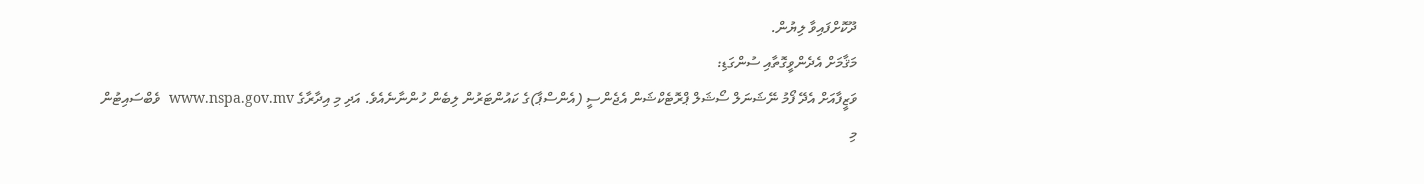ދޫކޮށްފައިވާ ލިޔުން.
މަޤާމަށް އެދެންވީގޮތާއި ސުންގަޑި:
ވަޒީފާއަށް އެދޭ ފޯމު ނޭޝަނަލް ސޯޝަލް ޕްރޮޓެކްޝަން އެޖެންސީ (އެންސްޕާ)ގެ ކައުންޓަރުން ލިބެން ހުންނާނެއެވެ. އަދި މި އިދާރާގެ www.nspa.gov.mv  ވެބްސައިޓުން މި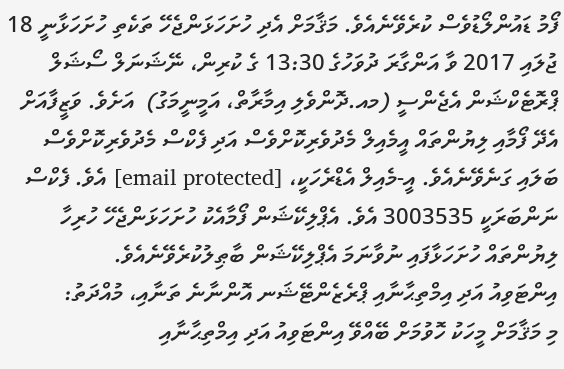ފޯމު ޑައުންލޯޑުވެސް ކުރެވޭނެއެވެ. މަޤާމަށް އެދި ހުށަހަޅަންޖެހޭ ތަކެތި ހުށަހަޅާނީ 18 ޖުލައި 2017 ވާ އަންގާރަ ދުވަހުގެ 13:30 ގެ ކުރިން، ނޭޝަނަލް ސޯޝަލް ޕްރޮޓެކްޝަން އެޖެންސީ (މއ.ދޮންވެލި އިމާރާތް، އަމީނީމަގު)  އަށެވެ. ވަޒީފާއަށް އެދޭ ފޯމާއި ލިޔުންތައް އީމެއިލް މެދުވެރިކޮށްވެސް އަދި ފެކްސް މެދުވެރިކޮށްވެސް  ބަލައި ގަނެވޭނެއެވެ. އީ-މެއިލް އެޑްރެހަކީ، [email protected] އެވެ. ފެކްސް ނަންބަރަކީ 3003535 އެވެ. އެޕްލިކޭޝަން ފޯމާއެކު ހުށަހަޅަންޖެހޭ ހުރިހާ ލިޔުންތައް ހުށަހަޅާފައި ނުވާނަމަ އެޕްލިކޭޝަން ބާޠިލުކުރެވޭނެއެވެ.
އިންޓަވިއު އަދި އިމްތިޙާނާއި ޕްރެޒެންޓޭޝަނ އޮންނާނެ ތަނާއި، މުއްދަތު:
މި މަޤާމަށް މީހަކު ހޮވުމަށް ބޭއްވޭ އިންޓަވިއު އަދި އިމްތިޙާނާއި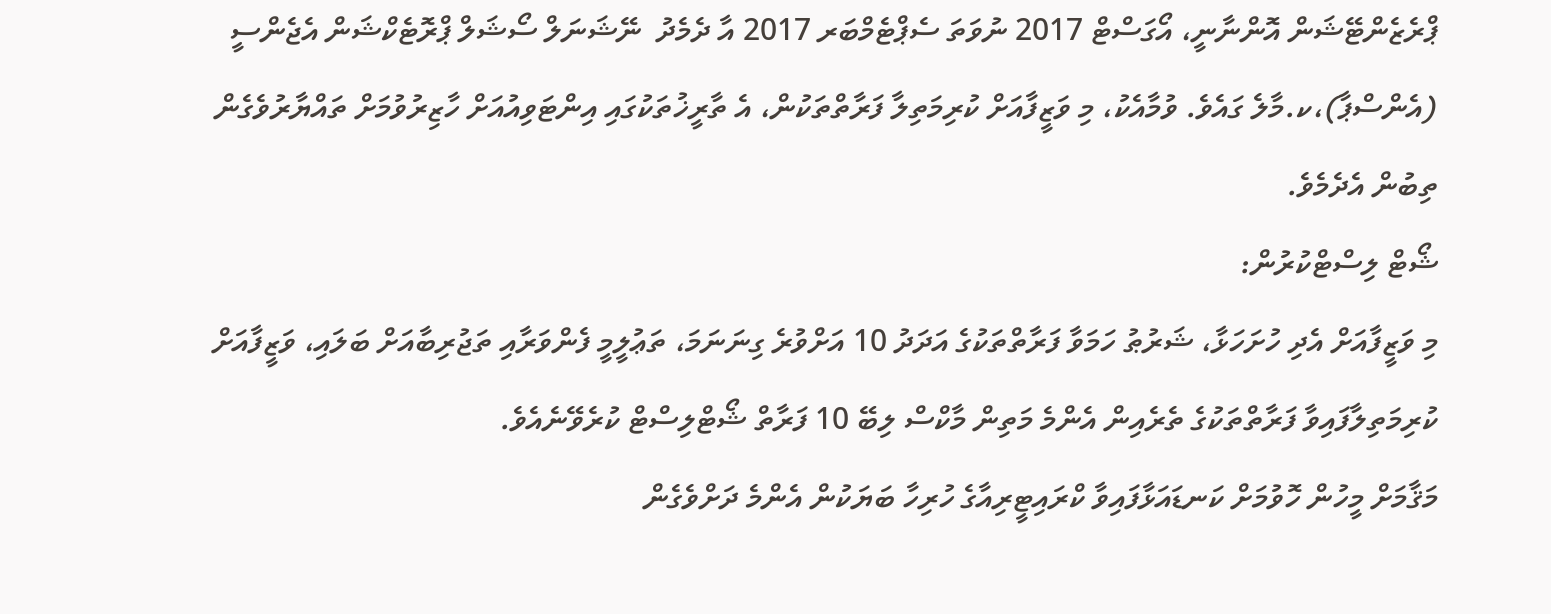ޕްރެޒެންޓޭޝަން އޮންނާނީ، އޯގަސްޓް 2017 ނުވަތަ ސެޕްޓެމްބަރ 2017 އާ ދެމެދު  ނޭޝަނަލް ސޯޝަލް ޕްރޮޓެކްޝަން އެޖެންސީ (އެންސްޕާ)،ކ.މާލެ ގައެވެ. ވުމާއެކު، މި ވަޒީފާއަށް ކުރިމަތިލާ ފަރާތްތަކުން، އެ ތާރީޚުތަކުގައި އިންޓަވިއުއަށް ހާޒިރުވުމަށް ތައްޔާރުވެގެން ތިބުން އެދެމެވެ.
ޝޯޓް ލިސްޓްކުރުން:
މި ވަޒީފާއަށް އެދި ހުށަހަޅާ، ޝަރުޠު ހަމަވާ ފަރާތްތަކުގެ އަދަދު 10 އަށްވުރެ ގިނަނަމަ، ތަޢުލީމީ ފެންވަރާއި ތަޖުރިބާއަށް ބަލައި، ވަޒީފާއަށް ކުރިމަތިލާފައިވާ ފަރާތްތަކުގެ ތެރެއިން އެންމެ މަތިން މާކްސް ލިބޭ 10 ފަރާތް ޝޯޓްލިސްޓް ކުރެވޭނެއެވެ.
މަޤާމަށް މީހުން ހޮވުމަށް ކަނޑައަޅާފައިވާ ކްރައިޓީރިއާގެ ހުރިހާ ބަޔަކުން އެންމެ ދަށްވެގެން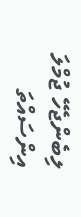ލިބެންޖެހޭ ޖުމްލަ އިންސައްތަ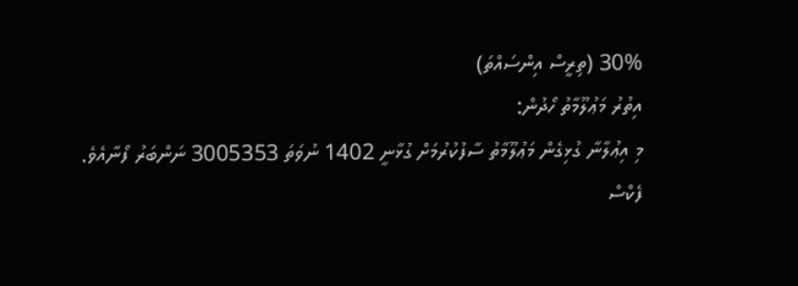30% (ތިރީސް އިންސައްތަ)
އިތުރު މަޢުލޫމާތު ހޯދުން:
މި އިޢުލާނާ ގުޅިގެން މަޢުލޫމާތު ސާފުކުރުމަށް ގުޅާނީ 1402 ނުވަތަ 3005353 ނަންބަރު ފޯނާއެވެ. ފެކްސް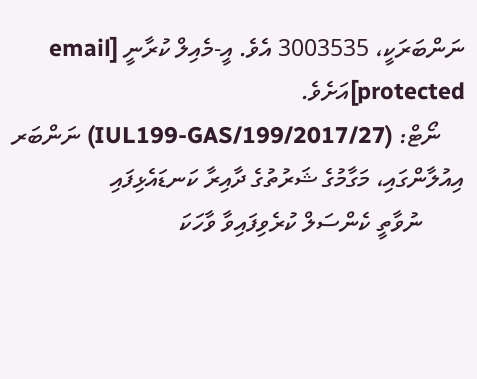ނަންބަރަކީ، 3003535 އެވެ. އީ-މެއިލް ކުރާނީ [email protected]އަށެވެ.
    ނޯޓް: (IUL199-GAS/199/2017/27) ނަންބަރ އިއުލާންގައި، މަގާމުގެ ޝަރުތުގެ ދާއިރާ ކަނޑައެޅިފައި
       ނުވާތީ ކެންސަލް ކުރެވިފައިވާ ވާހަކަ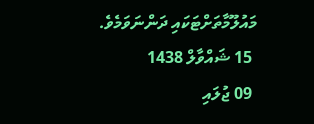މައުލޫމާތަށްޓަކައި ދަންނަވަމެވެ.
 15 ޝައްވާލް 1438
 09 ޖުލައި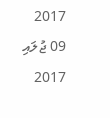2017
09 ޖުލައި 2017